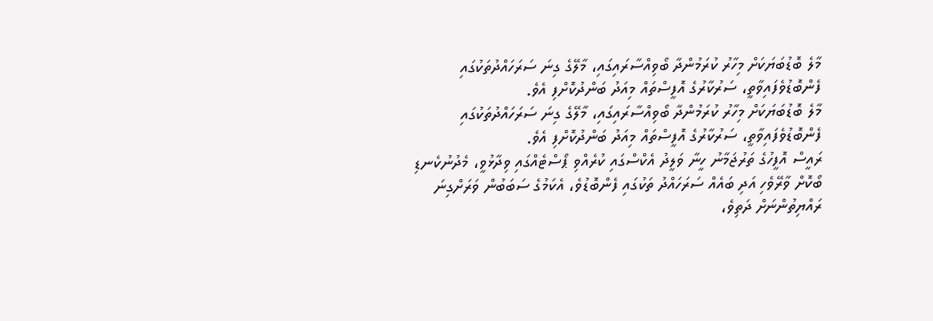މާލެ ބޮޑުބަޔަކަށް މިހާރު ކުރަމުންދާ ބޯވިއްސާރައިގައި، މާލޭގެ ގިނަ ސަރަހައްދުތަކުގައި ފެންބޮޑުވެފައިވާތީ، ސަރުކާރުގެ އޮފީސްތައް މިއަދު ބަންދުކޮށްފި އެވެ.
މާލެ ބޮޑުބަޔަކަށް މިހާރު ކުރަމުންދާ ބޯވިއްސާރައިގައި، މާލޭގެ ގިނަ ސަރަހައްދުތަކުގައި ފެންބޮޑުވެފައިވާތީ، ސަރުކާރުގެ އޮފީސްތައް މިއަދު ބަންދުކޮށްފި އެވެ.
ރައީސް އޮފީހުގެ ތަރުޖަމާނު ހީނާ ވަލީދު އެކްސްގައި ކުރެއްވި ޕޯސްޓެއްގައި ވިދާޅުވީ، މެދުނުކެނޑި ބޯކޮށް ވާރޭވެހި އަދި ބައެއް ސަރަހައްދު ތަކުގައި ފެންބޮޑުވެ، އެކަމުގެ ސަބަބުން ވަރަށްގިނަ ރައްޔިތުންނަށް ދަތިވެ،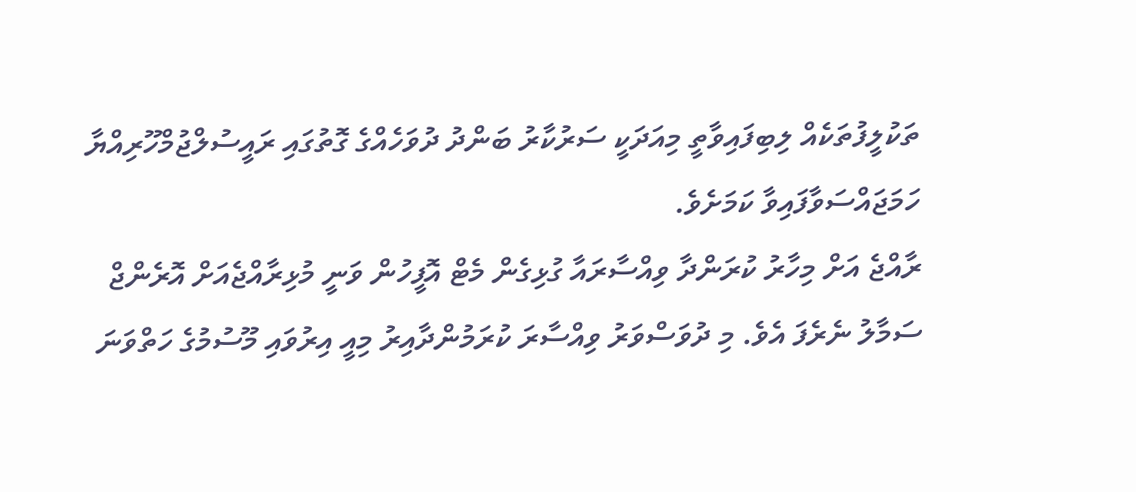ތަކުލީފުތަކެއް ލިބިފައިވާތީ މިއަދަކީ ސަރުކާރު ބަންދު ދުވަހެއްގެ ގޮތުގައި ރައީސުލްޖުމްހޫރިއްޔާ ހަމަޖައްސަވާފައިވާ ކަމަށެވެ.
ރާއްޖެ އަށް މިހާރު ކުރަންދާ ވިއްސާރައާ ގުޅިގެން މެޓް އޮފީހުން ވަނީ މުޅިރާއްޖެއަށް އޮރެންޖް ސަމާލު ނެރެފަ އެވެ. މި ދުވަސްވަރު ވިއްސާރަ ކުރަމުންދާއިރު މިއީ އިރުވައި މޫސުމުގެ ހަތްވަނަ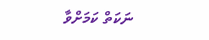ނަކަތް ކަމަށްވާ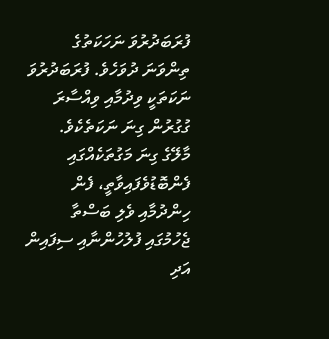ފުރަބަދުރުވަ ނަހަކަތުގެ ތިންވަނަ ދުވަހެވެ. ފުރަބަދުރުވަ ނަކަތަކީ ވިދުމާއި ވިއްސާރަ ގުގުރުން ގިނަ ނަކަތެކެވެ.
މާލޭގެ ގިނަ މަގުތަކެއްގައި ފެންބޮޑުވެފައިވާތީ، ފެން ހިންދުމާއި ވެލި ބަސްތާ ޖެހުމުގައި ފުލުހުންނާއި ސިފައިން އަދި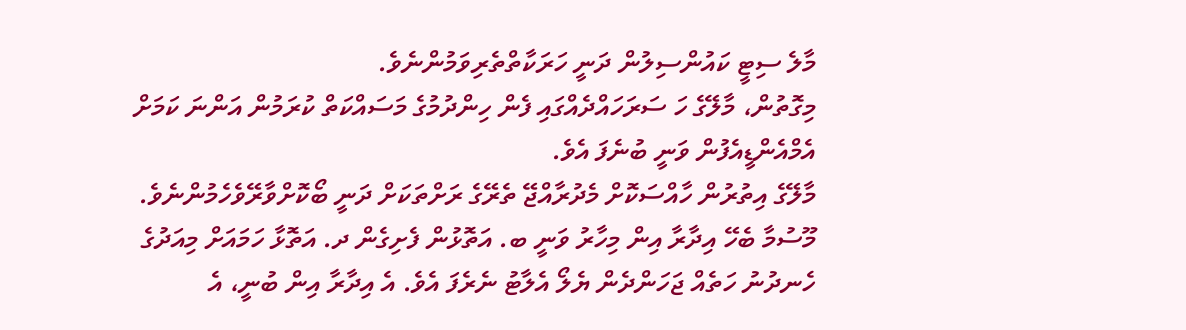މާލެ ސިޓީ ކައުންސިލުން ދަނީ ހަރަކާތްތެރިވަމުންނެވެ.
މިގޮތުން، މާލޭގެ ހަ ސަރަހައްދެއްގައި ފެން ހިންދުމުގެ މަސައްކަތް ކުރަމުން އަންނަ ކަމަށް އެމްއެންޑީއެފުން ވަނީ ބުނެފަ އެވެ.
މާލޭގެ އިތުރުން ހާއްސަކޮށް މެދުރާއްޖޭ ތެރޭގެ ރަށްތަކަށް ދަނީ ބޯކޮށްވާރޭވެހެމުންނެވެ.
މޫސުމާ ބެހޭ އިދާރާ އިން މިހާރު ވަނީ ބ. އަތޮޅުން ފެށިގެން ދ. އަތޮޅާ ހަމައަށް މިއަދުގެ ހެނދުނު ހަތެއް ޖަހަންދެން ޔެލޯ އެލާޓު ނެރެފަ އެވެ. އެ އިދާރާ އިން ބުނީ، އެ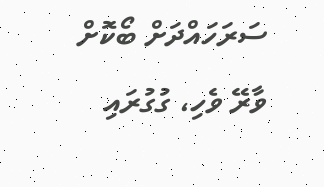ސަރަހައްދަށް ބޯކޮށް ވާރޭ ވެހި، ގުގުރައި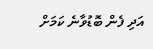އަދި ފެން ބޮޑުވާނެ ކަމަށް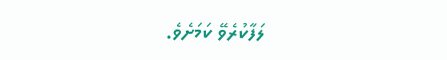ލަފާކުރެވޭ ކަމަށެވެ.